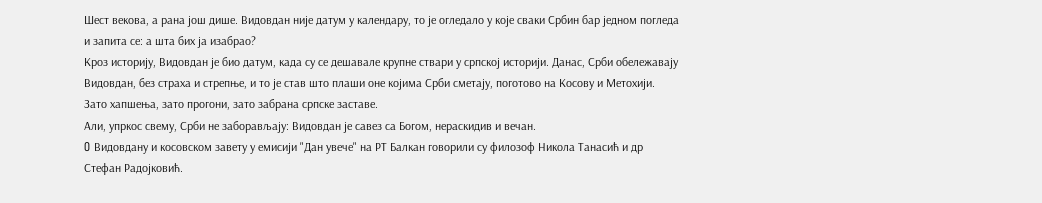Шест векова, а рана још дише. Видовдан није датум у календару, то је огледало у које сваки Србин бар једном погледа и запита се: а шта бих ја изабрао?
Кроз историју, Видовдан је био датум, када су се дешавале крупне ствари у српској историји. Данас, Срби обележавају Видовдан, без страха и стрепње, и то је став што плаши оне којима Срби сметају, поготово на Косову и Метохији. Зато хапшења, зато прогони, зато забрана српске заставе.
Али, упркос свему, Срби не заборављају: Видовдан је савез са Богом, нераскидив и вечан.
O Видовдану и косовском завету у емисији "Дан увече" на РТ Балкан говорили су филозоф Никола Танасић и др Стефан Радојковић.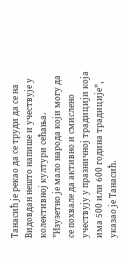Танасић је рекао да се труди да се на Видовдан нешто напише и учествује у колективној култури сећања.
"Изузетно је мало народа који могу да се похвале да активно и смислено учествују у празничној традицији која има 500 или 600 година традиције", указао је Танасић.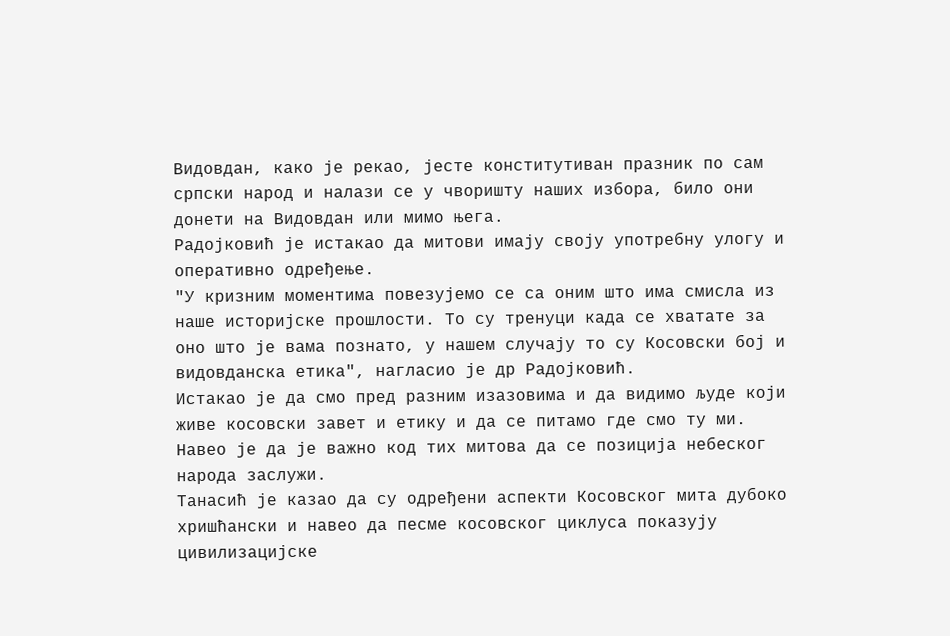Видовдан, како је рекао, јесте конститутиван празник по сам српски народ и налази се у чворишту наших избора, било они донети на Видовдан или мимо њега.
Радојковић је истакао да митови имају своју употребну улогу и оперативно одређење.
"У кризним моментима повезујемо се са оним што има смисла из наше историјске прошлости. То су тренуци када се хватате за оно што је вама познато, у нашем случају то су Косовски бој и видовданска етика", нагласио је др Радојковић.
Истакао је да смо пред разним изазовима и да видимо људе који живе косовски завет и етику и да се питамо где смо ту ми. Навео је да је важно код тих митова да се позиција небеског народа заслужи.
Танасић је казао да су одређени аспекти Косовског мита дубоко хришћански и навео да песме косовског циклуса показују цивилизацијске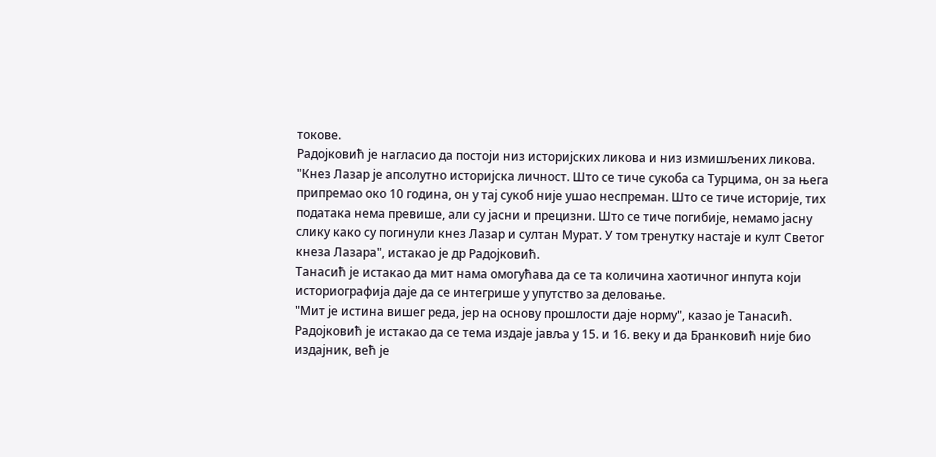токове.
Радојковић је нагласио да постоји низ историјских ликова и низ измишљених ликова.
"Кнез Лазар је апсолутно историјска личност. Што се тиче сукоба са Турцима, он за њега припремао око 10 година, он у тај сукоб није ушао неспреман. Што се тиче историје, тих података нема превише, али су јасни и прецизни. Што се тиче погибије, немамо јасну слику како су погинули кнез Лазар и султан Мурат. У том тренутку настаје и култ Светог кнеза Лазара", истакао је др Радојковић.
Танасић је истакао да мит нама омогућава да се та количина хаотичног инпута који историографија даје да се интегрише у упутство за деловање.
"Мит је истина вишег реда, јер на основу прошлости даје норму", казао је Танасић.
Радојковић је истакао да се тема издаје јавља у 15. и 16. веку и да Бранковић није био издајник, већ је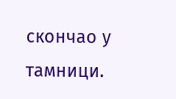скончао у тамници.